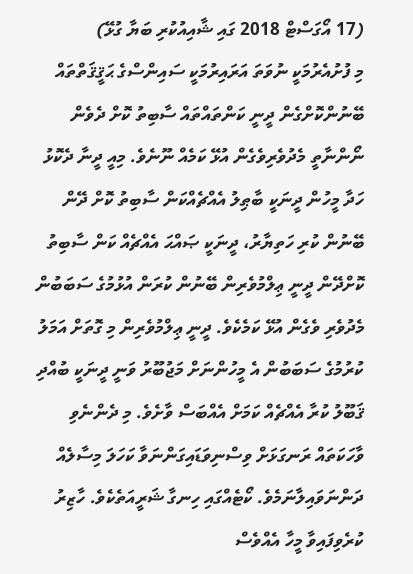(17 އޯގަސްޓް 2018 ގައި ޝާއިއުކުރި ބަޔާ ގުޅޭ)
މި ފުށުއެރުމަކީ ނުވަތަ އަރައިރުމަކީ ސައިންސްގެ ޙަޤީޤަތްތައް ބޭނުންކޮށްގެން ދީނީ ކަންތައްތައް ސާބިތު ކޮށް ދެވެން ނޯންނާތީ މެދުވެރިވެގެން އުޅޭ ކަމެއް ނޫނެވެ. މިއީ ދީނާ ދެކޮޅު ހަދާ މީހުން ދީނަކީ ބާޠިލު އެއްޗެއްކަން ސާބިތު ކޮށް ދޭން ބޭނުން ކުރި ހަތިޔާރު، ދީނަކީ ޞައްޙަ އެއްޗެއް ކަން ސާބިތު ކޮށްދޭން ދީނީ ޢިލްމުވެރިން ބޭނުން ކުރަން އުޅުމުގެ ސަބަބުން މެދުވެރި ވެގެން އުޅޭ ކަމެކެވެ. ދީނީ ޢިލްމުވެރިން މި ގޮތަށް އަމަލު ކުރުމުގެ ސަބަބުން އެ މީހުންނަށް މަޖުބޫރު ވަނީ ދީނަކީ ބުއްދި ޤަބޫލު ކުރާ އެއްޗެއް ކަމަށް އެއްބަސް ވާށެވެ. މި ދެންނެވި ވާހަކަތައް ރަނގަޅަށް ވިސްނިވަޑައިގަންނަވާ ކަހަލަ މިސާލެއް ދަންނަވައިލާނަމެވެ. ކޯޓެއްގައި ހިނގާ ޝަރީއަތެކެވެ. ހާޒިރު ކުރެވިފައިވާ މީހާ އެއްވެސް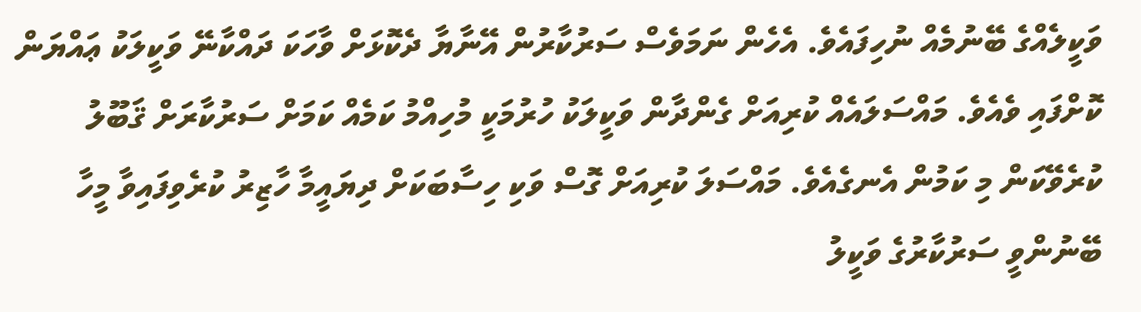ވަކީލެއްގެ ބޭނުމެއް ނުހިފައެވެ. އެހެން ނަމަވެސް ސަރުކާރުން އޭނާޔާ ދެކޮޅަށް ވާހަކަ ދައްކާނޭ ވަކީލަކު ޢައްޔަން ކޮށްފައި ވެއެވެ. މައްސަލައެއް ކުރިއަށް ގެންދާން ވަކީލަކު ހުރުމަކީ މުހިއްމު ކަމެއް ކަމަށް ސަރުކާރަށް ޤަބޫލު ކުރެވޭކަން މި ކަމުން އެނގެއެވެ. މައްސަލަ ކުރިއަށް ގޮސް ވަކި ހިސާބަކަށް ދިޔައީމާ ހާޒިރު ކުރެވިފައިވާ މީހާ ބޭނުންވީ ސަރުކާރުގެ ވަކީލު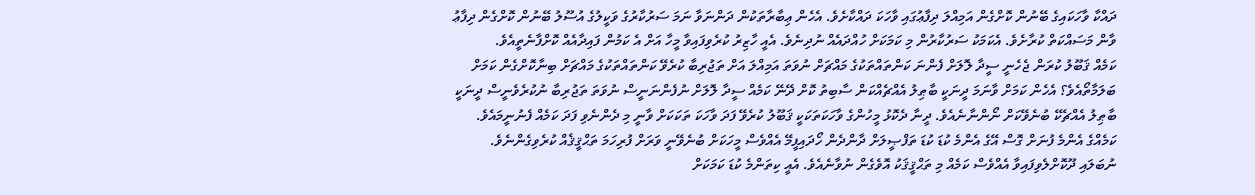ދައްކާ ވާހަކައިގެ ބޭނުން ކޮށްގެން އަމިއްލަ ދިފާޢުގައި ވާހަކަ ދައްކާށެވެ. އެހެން ޢިބާރާތަކުން ދަންނަވާ ނަމަ ސަރުކާރުގެ ވަކީލުގެ އުސޫލު ބޭނުން ކޮށްގެން ދިފާޢު ވާން މަސައްކަތް ކުރާށެވެ. އެކަމަކު ސަރުކާރުން މި ކަމަކަށް ހުއްދައެއް ނުދިނެވެ. އެއީ ހާޒިރު ކުރެވިފައިވާ މީހާ އަށް އެ ކަމުން ފައިދާއެއް ކޮށްފާނެތީއެވެ.
ކަމެއް ޤަބޫލު ކުރަން ޖެހެނީ ސީދާ ލޮލަށް ފެންނަ ކަންތައްތަކުގެ މައްޗަށް ނުވަތަ އަމިއްލަ އަށް ތަޖުރިބާ ކުރެވޭ ކަންތައްތަކުގެ މައްޗަށް ބިނާކޮށްގެން ކަމަށް ބަލަމާތޯއެވެ؟ އެހެން ކަމަށް ވާނަމަ ދީނަކީ ބާޠިލު އެއްޗެއްކަން ސާބިތު ކޮށް ދޭނޭ ކަމެއް ސީދާ ލޮލަށް ނުފެންނަނީސް ނުވަތަ ތަޖުރިބާ ނުކުރެވެނީސް ދީނަކީ ބާޠިލު އެއްޗެކޭ ބުނެވޭކަށް ނޯންނާނެއެވެ. ދީނާ ދެކޮޅު މީހުންގެ ވާހަކަތަކަކީ ޤަބޫލު ކުރެވޭ ފަދަ ވާހަކަ ތަކަކަށް ވާނީ މި ދެންނެވި ފަދަ ކަމެއް ފެނުނީމައެވެ. ކަމެއްގެ އެންމެ ފުނަށް ގޮސް އޭގެ އެންމެ ކުޑަ ކުޑަ ތަފްޞީލަށް ދާންދެން ހޯދައިފީމޭ އެއްވެސް މީހަކަށް ބުނެވޭނީ ވަރަށް ފުރިހަމަ ތަޙްޤީޤެއް ކުރެވިގެންނެވެ. ނުބަލައި ދޫކޮށްލެވިފައިވާ އެއްވެސް ކަމެއް މި ތަޙްޤީޤަކު އޮވެގެން ނުވާނެއެވެ. އެއީ ކިތަންމެ ކުޑަ ކަމަކަށް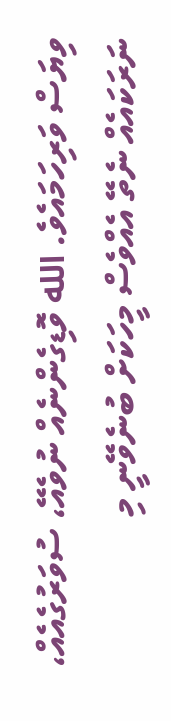ވިޔަސް ވަރިހަމައެވެ. الله ވޮޑިގެންނެއް ނުވެއޭ، ސުވަރުގެއެއް، ނަރަކައެއް ނެތޭ އެއްވެސް މީހަކަށް ބުނެވޭނީ މި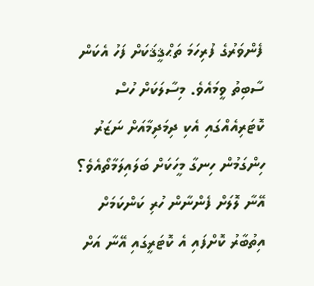ފެންވަރުގެ ފުރިހަމަ ތަޙްޤީޤަކަށް ފަހު އެކަން ސާބިތު ވީމައެވެ. މިސާލަކަށް ހުސް ކޮޓަރިއެއްގައި އެކި ދިމަދިމާއަށް ނަޒަރު ހިންގަމުން ހިނގާ މީހަކަށް ބަލައިލަމާތޯއެވެ؟ އޭނާ ލޮލަށް ފެންނާން ހުރި ކަންކަމަށް އިތުބާރު ކޮށްފައި އެ ކޮޓަރީގައި އޭނާ އަށް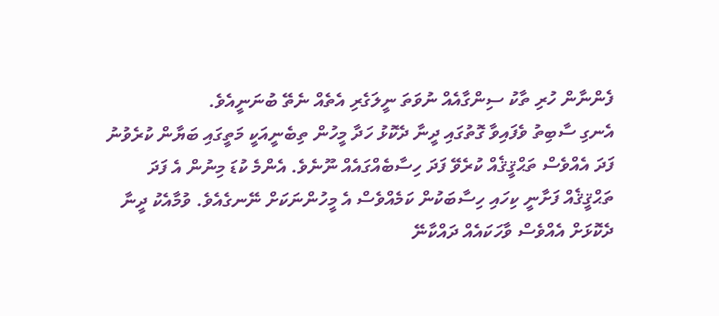ފެންނާން ހުރި ތާކު ސިންގާއެއް ނުވަތަ ނީލަގެރި އެތެއް ނެތޭ ބުނަނީއެވެ.
އެނގި ސާބިތު ވެފައިވާ ގޮތުގައި ދީނާ ދެކޮޅު ހަދާ މީހުން ތިބެނީއަކީ މަތީގައި ބަޔާން ކުރެވުނު ފަދަ އެއްވެސް ތަޙްޤީޤެއް ކުރެވޭ ފަދަ ހިސާބެއްގައެއް ނޫނެވެ. އެންމެ ކުޑަ މިނުން އެ ފަދަ ތަޙްޤީޤެއް ފަށާނީ ކިހައި ހިސާބަކުން ކަމެއްވެސް އެ މީހުންނަކަށް ނޭނގެއެވެ. ވުމާއެކު ދީނާ ދެކޮޅަށް އެއްވެސް ވާހަކައެއް ދައްކާނޭ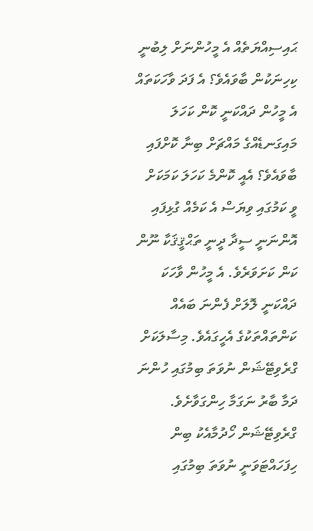ޙައިސިއްޔަތެއް އެ މީހުންނަށް ލިބުނީ ކިހިނަކުން ބާވައެވެ؟ އެ ފަދަ ވާހަކަތައް އެ މީހުން ދައްކަނީ ކޮން ކަހަލަ މައިގަނޑެއްގެ މައްޗަށް ބިނާ ކޮށްފައި ބާވައެވެ؟ އެއީ ކޮންމެ ކަހަލަ ކަމަކަށް ވީ ކަމުގައި ވިޔަސް އެ ކަމެއް ގުޅިފައި އޮންނަނީ ސީދާ ދީނީ ތަޙްޤީޤަކާ ނޫން ކަން ކަށަވަރެވެ. އެ މީހުން ވާހަކަ ދައްކަނީ ލޮލަށް ފެންނަ ބައެއް ކަންތައްތަކުގެ އެހީގައެވެ. މިސާލަކަށް ގްރެވިޓޭޝަން ނުވަތަ ބިމުގައި ހުންނަ ދަމާ ބާރު ނަގަމާ ހިންގަވާށެވެ. ގްރެވިޓޭޝަން ހޯދުމާއެކު ބިން ހިފަހައްޓަވަނީ ނުވަތަ ބިމުގައި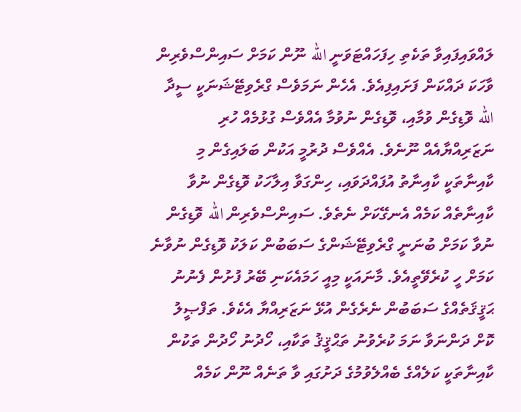ލައްވައިފައިވާ ތަކެތި ހިފަހައްޓަވަނީ الله ނޫން ކަމަށް ސައިންސްވެރިން ވާހަކަ ދައްކަން ފަށައިފިއެވެ. އެހެން ނަމަވެސް ގްރެވިޓޭޝަނަކީ ސީދާ الله ވޮޑިގެން ވުމާއި، ވޮޑިގެން ނުވުމާ އެއްވެސް ގުޅުމެއް ހުރި ނަޒަރިއްޔާއެއް ނޫނެވެ. އެއްވެސް ދުރުމީ އަކުން ބަލައިގެން މި ކާއިނާތަކީ ކާއިނާތު އުފައްދަވައި، ހިންގަވާ އިލާހަކު ވޮޑިގެން ނުވާ ކާއިނާތެއް ކަމެއް އެނގޭކަށް ނެތެވެ. ސައިންސްވެރިން الله ވޮޑިގެން ނުވާ ކަމަށް ބުނަނީ ގްރެވިޓޭޝަންގެ ސަބަބުން ކަލަކު ވޮޑިގެން ނުވާނެ ކަމަށް ހީ ކުރެވޭތީއެވެ. މާނައަކީ މިއީ ހަމައެކަނި ބޭރު ފުށުން ފެނުނު ޙަޤީޤަތެއްގެ ސަބަބުން ނެރެގެން އުޅޭ ނަޒަރިއްޔާ އެކެވެ. ތަފްޞީލު ކޮށް ދަންނަވާ ނަމަ ކުރެވުނު ތަޙްޤީޤު ތަކާއި، ހޯދުނު ހޯދުން ތަކުން ކާއިނާތަކީ ކަލެއްގެ ބެއްލެވުމުގެ ދަށުގައި ވާ ތަނެއް ނޫން ކަމެއް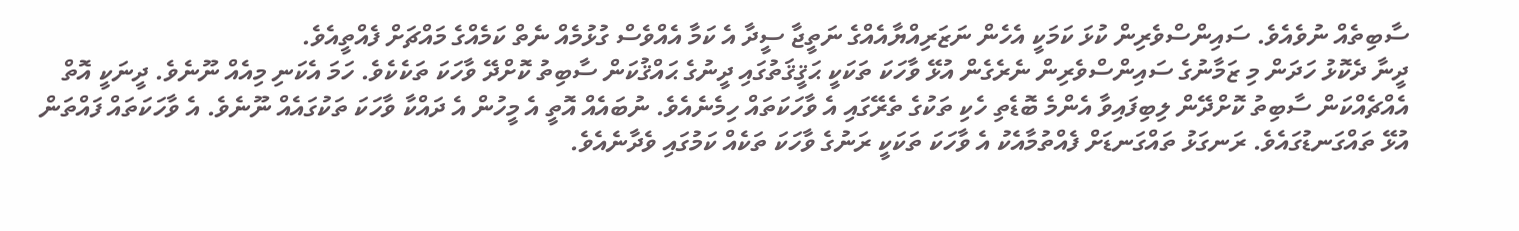ސާބިތެއް ނުވެއެވެ. ސައިންސްވެރިން ކުޅަ ކަމަކީ އެހެން ނަޒަރިއްޔާއެއްގެ ނަތީޖާ ސީދާ އެ ކަމާ އެއްވެސް ގުޅުމެއް ނެތް ކަމެއްގެ މައްޗަށް ފެއްތީއެވެ.
ދީނާ ދެކޮޅު ހަދަން މި ޒަމާނުގެ ސައިންސްވެރިން ނެރެގެން އުޅޭ ވާހަކަ ތަކަކީ ޙަޤީޤަތުގައި ދީނުގެ ޙައްޤުކަން ސާބިތު ކޮށްދޭ ވާހަކަ ތަކެކެވެ. ހަމަ އެކަނި މިއެއް ނޫނެވެ. ދީނަކީ އޮތް އެއްޗެއްކަން ސާބިތު ކޮށްދޭން ލިބިފައިވާ އެންމެ ބޮޑެތި ހެކި ތަކުގެ ތެރޭގައި އެ ވާހަކަތައް ހިމެނެއެވެ. ނުބައެއް އޮތީ އެ މީހުން އެ ދައްކާ ވާހަކަ ތަކުގައެއް ނޫނެވެ. އެ ވާހަކަތައް ފައްތަން އުޅޭ ތައްގަނޑުގައެވެ. ރަނގަޅު ތައްގަނޑަށް ފެއްތުމާއެކު އެ ވާހަކަ ތަކަކީ ރަނުގެ ވާހަކަ ތަކެއް ކަމުގައި ވެދާނެއެވެ.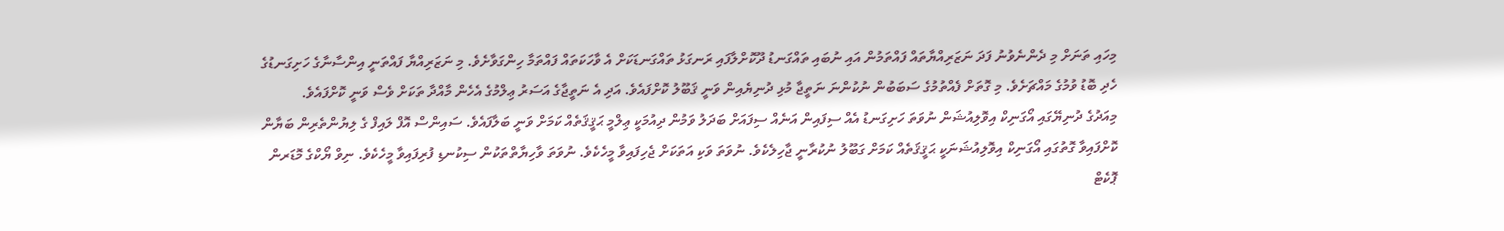މިހައި ތަނަށް މި ދެންނެވުނު ފަދަ ނަޒަރިއްޔާތައް ފައްތަމުން އައި ނުބައި ތައްގަނޑު ދޫކޮށްލާފައި ރަނގަޅު ތައްގަނޑަކަށް އެ ވާހަކަތައް ފައްތަމާ ހިންގަވާށެވެ. މި ނަޒަރިއްޔާ ފައްތަނީ އިންސާނާގެ ހަށިގަނޑުގެ ހެދި ބޮޑު ވުމުގެ މައްޗަށެވެ. މި ގޮތަށް ފެއްތުމުގެ ސަބަބުން ނުކުންނަ ނަތީޖާ މުޅި ދުނިޔެއިން ވަނީ ޤަބޫލު ކޮށްފައެވެ. އަދި އެ ނަތީޖާގެ އަސަރު ޢިލްމުގެ އެހެން މާއްދާ ތަކަށް ވެސް ވަނީ ކޮށްފައެވެ.
މިއަދުގެ ދުނިޔޭގައި އޯގަނިކް އިވޮލިއުޝަން ނުވަތަ ހަށިގަނޑު އެއް ސިފައިން އަނެއް ސިފައަށް ބަދަލު ވަމުން ދިއުމަކީ ޢިލްމީ ޙަޤީޤަތެއް ކަމަށް ވަނީ ބަލާފައެވެ. ސައިންސް އޮފް ލައިފް ގެ ލިޔުންތެރިން ބަޔާން ކޮށްފައިވާ ގޮތުގައި އޯގަނިކް އިވޮލިއުޝަނަކީ ޙަޤީޤަތެއް ކަމަށް ގަބޫލު ނުކުރާނީ ޖާހިލެކެވެ. ނުވަތަ ވަކި އަތަކަށް ޖެހިފައިވާ މީހެކެވެ. ނުވަތަ ވާހިޔާތްތަކުން ސިކުނޑި ފުރިފައިވާ މީހެކެވެ. ނިވް ޔޯކްގެ މޮޑަރން ޕޮކެޓް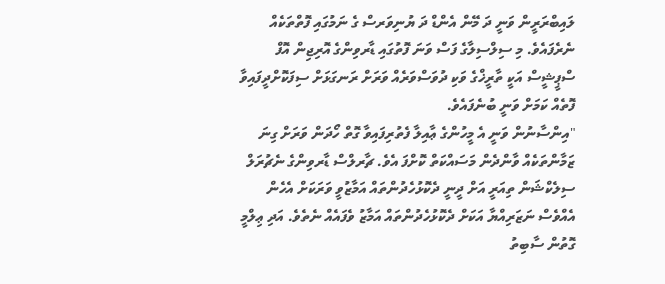ލައިބްރަރީން ވަނީ ދަ މޭން އެންޑް ދަ ޔުނިވަރސް ގެ ނަމުގައި ފޮތްތަކެއް ނެރެފައެވެ. މި ސިލްސިލާގެ ފަސް ވަނަ ފޮތުގައި ޑާރވިންގެ އޮރިޖިން އޮފް ސްޕީޝީސް އަކީ ތާރީޚްގެ ވަކި ދުވަސްވަރެއް ވަރަށް ރަނގަޅަށް ސިފަކޮށްދީފައިވާ ފޮތެއް ކަމަށް ވަނީ ބުނެފައެވެ.
"އިންސާނުން ވަނީ އެ މީހުންގެ ޢާއިލާ ފެތުރިފައިވާ ގޮތް ހޯދަން ވަރަށް ގިނަ ޒަމާންތަކެއް ވާންދެން މަސައްކަތް ކޮށްފަ އެވެ. ޗާރލްސް ޑާރވިންގެ ނެޗުރަލް ސިލެކްޝަން ތިއަރީ އަށް ދީނީ ދެކޮޅުހެދުންތައް އަމާޒުވީ ވަރަކަށް އެހެން އެއްވެސް ނަޒަރިއްޔާ އަކަށް ދެކޮޅުހެދުންތައް އަމާޒު ވެފައެއް ނެތެވެ. އަދި ޢިލްމީ ގޮތުން ސާބިތު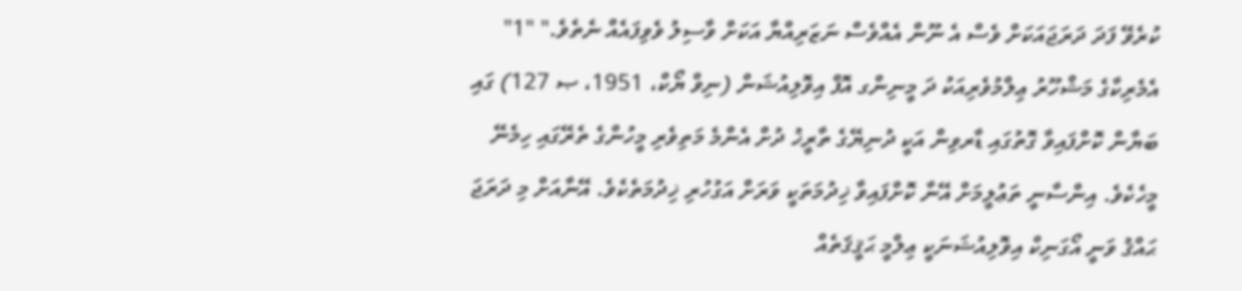ކުރެވޭ ފަދަ ދަރަޖައަކަށް ވެސް އެ ނޫން އެއްވެސް ނަޒަރިއްޔާ އަކަށް ވާސިލު ވެވިފައެއް ނެތެވެ." "1"
އެމެރިކާގެ މަޝްހޫރު ޢިލްމުވެރިއަކު ދަ މީނިންގ އޮފް އިވޮލިއުޝަން (ނިވް ޔޯކް، 1951، ޞ 127) ގައި ބަޔާން ކޮށްފައިވާ ގޮތުގައި ޑާރވިން އަކީ ދުނިޔޭގެ ތާރީޚު ދުށް އެންމެ މަތިވެރި މީހުންގެ ތެރޭގައި ހިމެނޭ މީހެކެވެ. އިންސާނީ ތަޢުލީމަށް އޭނާ ކޮށްފައިވާ ޚިދުމަތަކީ ވަރަށް އަގުހުރި ޚިދުމަތެކެވެ. އޭނާއަށް މި ދަރަޖަ ޙައްޤު ވަނީ އޯގަނިކް އިވޮލިއުޝަނަކީ ޢިލްމީ ޙަޤީޤަތެއް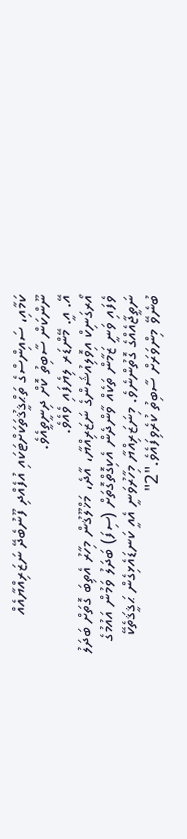ކަމާއި، ސައިންސްގެ ތަޙްޤީޤުތަކަށްޓަކައި އުފެއްދި ފޫނުބެދޭ ނަޒަރިއްޔާއެއް ނޫންކަން ސާބިތު ކޮށް ދިނީތީއެވެ.
އޭ. އީ. މޭންޑަރ ލިޔެފައި ވެއެވެ.
އޯރގަނިކް އިވޮލިއުޝަންގެ ނަޒަރިއްޔާ، އާދެ، މަޚްލޫޤުން މިހާރު އެތިބަ ގޮތަށް ބަދަލު ވެފައި ވަނީ ޒަމާން ތަކެއް ވާންދެން އެކިގޮތްގޮތަށް (ސިފަ) ބަދަލު ވަމުން އައުމުގެ ނަތީޖާއެއްގެ ގޮތުންނެވެ. މިނަޒަރިއްޔާ މިހާރުވަނީ އެއީ ކަނޑައެޅިގެން ޙަޤީޤަތެކޭ ބުނެވޭ މިންވަރަށް ސާބިތު ކުރެވިފައެވެ."2"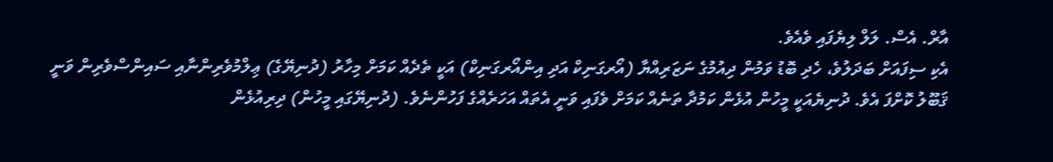އާރް. އެސް. ލަލް ލިޔެފައި ވެއެވެ.
އެކި ސިފައަށް ބަދަލުވެ، ހެދި ބޮޑު ވަމުން ދިއުމުގެ ނަޒަރިއްޔާ (އޯރގަނިކް އަދި އިންއޯރގަނިކް) އަކީ ތެދެއް ކަމަށް މިހާރު (ދުނިޔޭގެ) ޢިލްމުވެރިންނާއި ސައިންސްވެރިން ވަނީ ޤަބޫލު ކޮށްފަ އެވެ. ދުނިޔެއަކީ މީހުން އުޅެން ކަމުދާ ތަނެއް ކަމަށް ވެފައި ވަނީ އެތައް އަހަރެއްގެ ފަހުންނެވެ. (ދުނިޔޭގައި މީހުން) ދިރިއުޅެން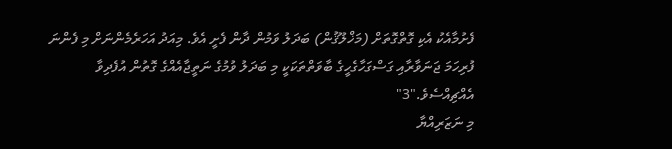ފެށުމާއެކު އެކި ގޮތްގޮތަށް (މަޚްލޫޤުން) ބަދަލު ވަމުން ދާން ފެށީ އެވެ. މިއަދު އަހަރެމެންނަށް މި ފެންނަ ފުރިހަމަ ޖަނަވާރާއި ގަސްގަހާގެހީގެ ބާވަތްތަކަކީ މި ބަދަލު ވުމުގެ ނަތީޖާއެއްގެ ގޮތުން އުފެދިވާ އެއްޗިއްސެވެ."3"
މި ނަޒަރިއްޔާ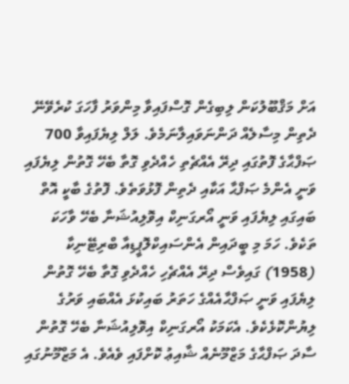އަށް މަޤްބޫލުކަން ލިބިގެން ގޮސްފައިވާ މިންވަރު ފާހަގަ ކުރެވޭނޭ ދެތިން މިސާލެއް ދަންނަވައިލާނަމެވެ. ލަލް ލިޔެފައިވާ 700 ޞަފްޙާގެ ފޮތުގައި ދިރޭ އެއްޗެތި ހެއްދެވި ގޮތާ ބެހޭ ގޮތުން ލިޔެފައި ވަނީ އެންމެ ޞަފްޙާ އަކާއި ދެތިން ފޮޅުވަތެވެ. ފޮތުގެ ބާކީ އޮތް ބައިގައި ލިޔެފައި ވަނީ އޯރގަނިކް އިވޮލިއުޝަނާ ބެހޭ ވާހަކަ ތަކެވެ. ހަމަ މި ބީދައިން އެންސައިކްލޮޕީޑިއާ ބްރިޓޭނިކާ (1958) ގައިވެސް ދިރޭ އެއްޗެހި ހެއްދެވި ގޮތާ ބެހޭ ގޮތުން ލިޔެފައި ވަނީ ޞަފްޙާއެއްގެ ހަތަރު ބައިކުޅަ އެއްބައި ވަރުގެ ލިޔުންކޮޅެކެވެ. އެކަމަކު އޯރގަނިކް އިވޮލިއުޝަނާ ބެހޭ ގޮތުން ސާދަ ޞަފްޙާގެ މަޒްމޫނެއް ޝާއިޢު ކޮށްފައި ވެއެވެ. އެ މަޒްމޫނުގައި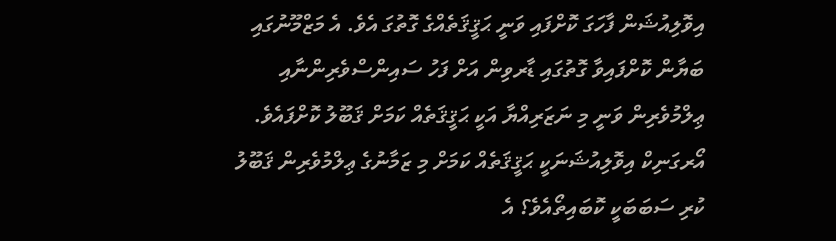އިވޮލިއުޝަން ފާހަގަ ކޮށްފައި ވަނީ ޙަޤީޤަތެއްގެ ގޮތުގަ އެވެ. އެ މަޒްމޫނުގައި ބަޔާން ކޮށްފައިވާ ގޮތުގައި ޑާރވިން އަށް ފަހު ސައިންސްވެރިންނާއި ޢިލްމުވެރިން ވަނީ މި ނަޒަރިއްޔާ އަކީ ޙަޤީޤަތެއް ކަމަށް ޤަބޫލު ކޮށްފައެވެ.
އޯރގަނިކް އިވޮލިއުޝަނަކީ ޙަޤީޤަތެއް ކަމަށް މި ޒަމާނުގެ ޢިލްމުވެރިން ޤަބޫލު ކުރި ސަބަބަކީ ކޮބައިތޯއެވެ؟ އެ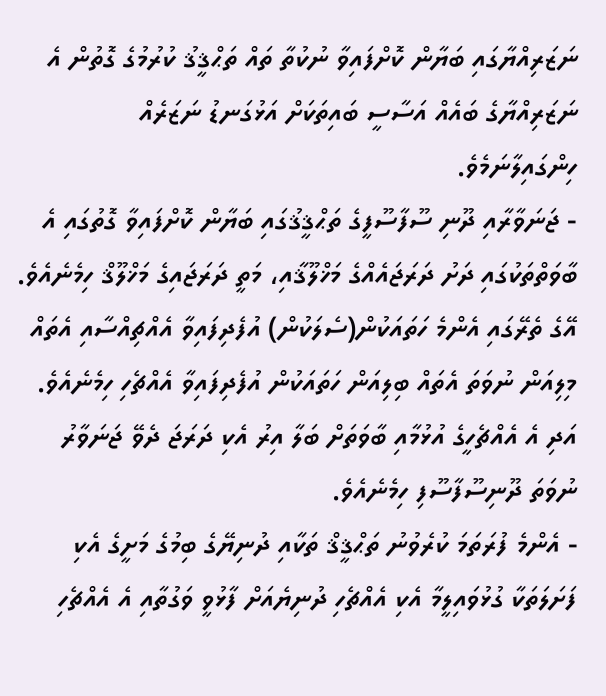ނަޒަރިއްޔާގައި ބަޔާން ކޮށްފައިވާ ނުކުތާ ތައް ތަޙްޤީޤު ކުރުމުގެ ގޮތުން އެ ނަޒަރިއްޔާގެ ބައެއް އަސާސީ ބައިތަކަށް އަޅުގަނޑު ނަޒަރެއް ހިންގައިލާނަމެވެ.
- ޖަނަވާރާއި ދޫނި ސޫފާސޫފީގެ ތަޙްޤީޤުގައި ބަޔާން ކޮށްފައިވާ ގޮތުގައި އެ ބާވަތްތަކުގައި ދަށު ދަރަޖައެއްގެ މަޚްލޫޤާއި، މަތީ ދަރަޖައިގެ މަޚްލޫޤް ހިމެނެއެވެ. އޭގެ ތެރޭގައި އެންމެ ހަތައަކުން(ސެލަކުން) އުފެދިފައިވާ އެއްޗިއްސާއި އެތައް މިލިއަން ނުވަތަ އެތައް ބިލިއަން ހަތައަކުން އުފެދިފައިވާ އެއްޗެހި ހިމެނެއެވެ. އަދި އެ އެއްޗެހީގެ އުޅުމާއި ބާވަތަށް ބަލާ އިރު އެކި ދަރަޖަ ދެވޭ ޖަނަވާރު ނުވަތަ ދޫނިސޫފާސޫފި ހިމެނެއެވެ.
- އެންމެ ފުރަތަމަ ކުރެވުނު ތަޙްޤީޤް ތަކާއި ދުނިޔޭގެ ބިމުގެ މަށީގެ އެކި ފަށަލަތަކާ ގުޅުވައިލީމާ އެކި އެއްޗެހި ދުނިޔެއަށް ފާޅުވީ ވަގުތާއި އެ އެއްޗެހި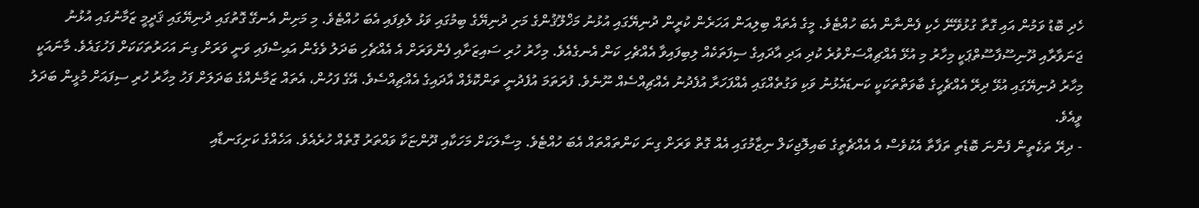ހެދި ބޮޑު ވަމުން އައި ގޮތާ ގުޅުވޭނޭ ހެކި ފެންނާން އެބަ ހުއްޓެވެ. މީގެ އެތައް ބިލިއަން އަހަރެން ކުރީން ދުނިޔޭގައި އުޅުނު މަޚްލޫޤުންގެ މަށި ދުނިޔޭގެ ބިމުގައި ވަޅު ލެވިފައި އެބަ ހުއްޓެވެ. މި މަށިން އެނގޭ ގޮތުގައި ދުނިޔޭގައި ޤަދީމީ ޒަމާނުގައި އުޅުނު ޖަނަވާރާއި ދޫނިސޫފާސޫތްޕަކީ މިހާރު މި އުޅޭ އެއްޗިއްސަށްވުރެ ކުދި އަދި އާދައިގެ ސިފަތަކެއް ލިބިފައިވާ އެއްޗެހި ކަން އެނގެއެވެ. މިހާރު ހުރި ސައިޒަށާއި ފެންވަރަށް އެ އެއްޗެހި ބަދަލު ވެގެން އައިސްފައި ވަނީ ވަރަށް ގިނަ އަހަރުތަކަކަށް ފަހުގައެވެ. މާނައަކީ މިހާރު ދުނިޔޭގައި އުޅޭ ދިރޭ އެއްޗެހީގެ ބާވަތްތަކަކީ ކަނޑައެޅުނު ވަކި ވަގުތެއްގައި އެއްފަހަރާ އުފެދުނު އެއްޗިއްސެއް ނޫނެވެ. ފުރަތަމަ އުފެދުނީ ތަންކޮޅެއް އާދައިގެ އެއްޗިއްސެވެ. އޭގެ ފަހުން، އެތައް ޒަމާނެއްގެ ބަދަލަށް ފަހު މިހާރު ހުރި ސިފައަށް މުޅީން ބަދަލު ވީއެވެ.
- ދިރޭ ތަކެތީން ފެންނަ ބޮޑެތި ތަފާތާ އެކުވެސް އެ އެއްޗެތީގެ ބައިލޮޖިކަލް ނިޒާމުގައި އެއް ގޮތް ވަރަށް ގިނަ ކަންތައްތައް އެބަ ހުއްޓެވެ. މިސާލަކަށް މަހަކާއި ދޫންޏަކާ ވައްތަރު ގޮތެއް ހުރެއެވެ. އަހެއްގެ ކަށިގަނޑާއި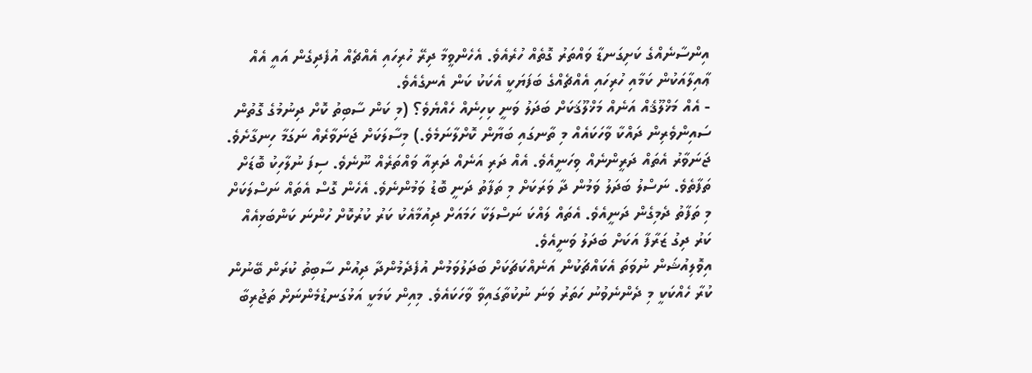އިންސާނެއްގެ ކަށިގަނޑާ ވައްތަރު ގޮތެއް ހުރެއެވެ. އެހެންވީމާ ދިރޭ ހުރިހައި އެއްޗެއް އުފެދިގެން އައީ އެއް ޢާއިލާއަކުން ކަމާއި ހުރިހައި އެއްޗެއްގެ ބަފަޔަކީ އެކަކު ކަން އެނގެއެވެ.
- އެއް މަޚްލޫޤެއް އަނެއް މަޚްލޫޤަކަށް ބަދަލު ވަނީ ކިހިނެއް ހެއްޔެވެ؟ (މި ކަން ސާބިތު ކޮށް ދިނުމުގެ ގޮތުން ސައިންވެރިން ދައްކާ ވާހަކައެއް މި ތާނގައި ބަޔާން ކޮށްލާނަމެވެ.) މިސާލަކަށް ޖަނަވާރެއް ނަގަމާ ހިނގާށެވެ. ޖަނަވާރު އެތައް ދަރީންނެއް ވިހަނީއެވެ. އެއް ދަރި އަނެއް ދަރިއާ ވައްތަރެއް ނޫނެވެ. ސިފަ ނުލާހިކު ބޮޑަށް ތަފާތެވެ. ނަސްލު ބަދަލު ވަމުން ދާ ވަރަކަށް މި ތަފާތު ދަނީ ބޮޑު ވަމުންނެވެ. އެހެން ގޮސް އެތައް ނަސްލަކަށް މި ތަފާތު ދެމިގެން ދަނީއެވެ. އެތައް ލައްކަ ނަސްލަކާ ހަމައަށް ދިއުމާއެކު ކަރު ކުރުކޮށް ހުންނަ ކަންބަޅިއެއް ކަރު ދިގު ޒަރާފާ އަކަށް ބަދަލު ވަނީއެވެ.
އިވޮލިއުޝަން ނުވަތަ އެކައްޗަކުން އަނެއްކަޗަކަށް ބަދަލުވަމުން އުފެދެމުންދާ ދިއުން ސާބިތު ކުރަން ބޭނުން ކުރާ ހެއްކަކީ މި ދެންނެވުނު ހަތަރު ވަނަ ނުކުތާގައިވާ ވާހަކައެވެ. މިއިން ކަމަކީ އަޅުގަނޑުމެންނަށް ތަޖުރިބާ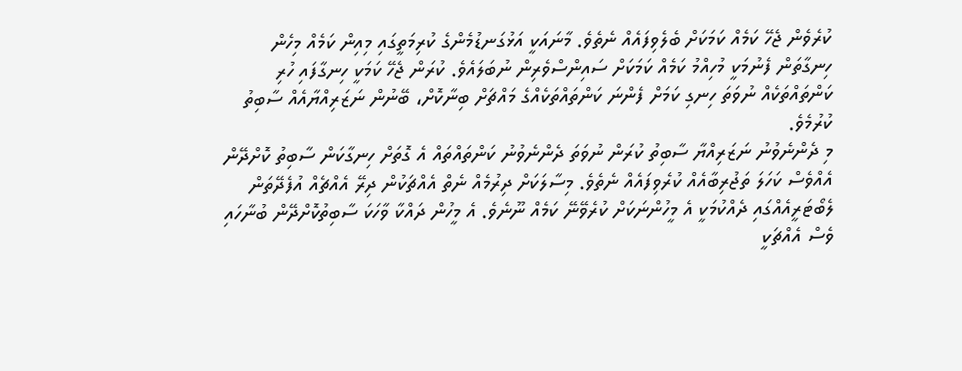ކުރެވެން ޖެހޭ ކަމެއް ކަމަކަށް ބެލެވިފައެއް ނެތެވެ. މާނައަކީ އަޅުގަނޑުމެންގެ ކުރިމަތީގައި މިއިން ކަމެއް މިހެން ހިނގާތަން ފެނުމަކީ މުހިއްމު ކަމެއް ކަމަކަށް ސައިންސްވެރިން ނުބަލައެވެ. ކުރަން ޖެހޭ ކަމަކީ ހިނގާފައި ހުރި ކަންތައްތަކެއް ނުވަތަ ހިނގި ކަމަށް ފެންނަ ކަންތައްތަކެއްގެ މައްޗަށް ބިނާކޮށް، ބޭނުން ނަޒަރިއްޔާއެއް ސާބިތު ކުރުމެވެ.
މި ދެންނެވުނު ނަޒަރިއްޔާ ސާބިތު ކުރަން ނުވަތަ ދެންނެވުނު ކަންތައްތައް އެ ގޮތަށް ހިނގާކަން ސާބިތު ކޮށްދޭން އެއްވެސް ކަހަލަ ތަޖުރިބާއެއް ކުރެވިފައެއް ނެތެވެ. މިސާލަކަށް ދިރުމެއް ނެތް އެއްޗަކުން ދިރޭ އެއްޗެއް އުފެދޭތަން ލެބޯޓަރީއެއްގައި ދެއްކުމަކީ އެ މީހުންނަކަށް ކުރެވޭނޭ ކަމެއް ނޫނެވެ. އެ މީހުން ދައްކާ ވާހަކަ ސާބިތުކޮށްދޭން ބުނާހައި ވެސް އެއްޗަކީ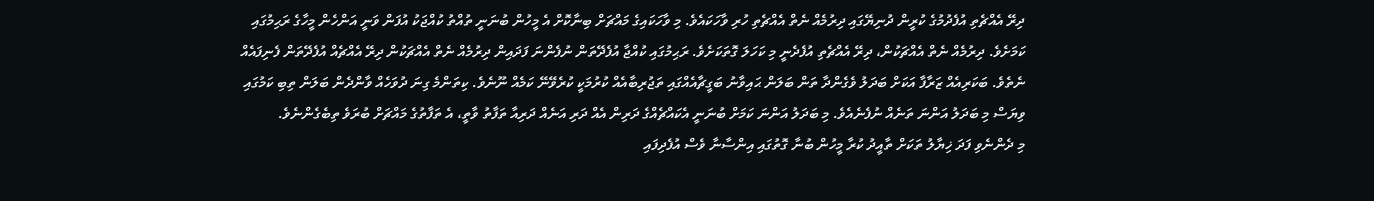ދިރޭ އެއްޗެތި އުފެދުމުގެ ކުރީން ދުނިޔޭގައި ދިރުމެއް ނެތް އެއްޗެތި ހުރި ވާހަކައެވެ. މި ވާހަކައިގެ މައްޗަށް ބިނާކޮށް އެ މީހުން ބުނަނީ ތުއްތު ކުއްޖަކު އުފަން ވަނީ އަންހެން މީހާގެ ރަޙިމުގައި ކަމަށެވެ. ދިރުމެއް ނެތް އެއްޗަކުން، ދިރޭ އެއްޗެތި އުފެދެނީ މި ކަހަލަ ގޮތަކަށެވެ. ރަޙިމުގައި ކުއްޖާ އުފެދޭތަން ނުފެންނަ ފަދައިން ދިރުމެއް ނެތް އެއްޗަކުން ދިރޭ އެއްޗެއް އުފެދޭތަން ފެނިފައެއް ނެތެވެ. ބަކަރިއެއް ޒަރާފާ އަކަށް ބަދަލު ވެގެންދާ ތަން ބަލަން ޙައިވާނު ބަގީޗާއެއްގައި ތަޖުރިބާއެއް ކުރުމަކީ ކުރެވޭނޭ ކަމެއް ނޫނެވެ. ކިތަންމެ ގިނަ ދުވަހެއް ވާންދެން ބަލަން ތިބި ކަމުގައި ވިޔަސް މި ބަދަލު އަންނަ ތަނެއް ނުފެނެއެވެ. މި ބަދަލު އަންނަ ކަމަށް ބުނަނީ އެކައްޗެއްގެ ދަރިން އެއް ދަރި އަނެއް ދަރިއާ ތަފާތު ވާތީ، އެ ތަފާތުގެ މައްޗަށް ބުރަވެ ތިބެގެންނެވެ.
މި ދެންނެވި ފަދަ ޚިޔާލު ތަކަށް ތާއީދު ކުރާ މީހުން ބުނާ ގޮތުގައި އިންސާނާ ވެސް އުފެދިފައި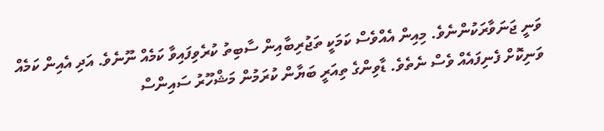ވަނީ ޖަނަވާރަކުންނެވެ. މިއިން އެއްވެސް ކަމަކީ ތަޖުރިބާއިން ސާބިތު ކުރެވިފައިވާ ކަމެއް ނޫނެވެ. އަދި އެއިން ކަމެއް ވަނިކޮށް ފެނިފައެއް ވެސް ނެތެވެ. ޑާވިންގެ ތިއަރީ ބަޔާން ކުރަމުން މަޝްހޫރު ސައިންސް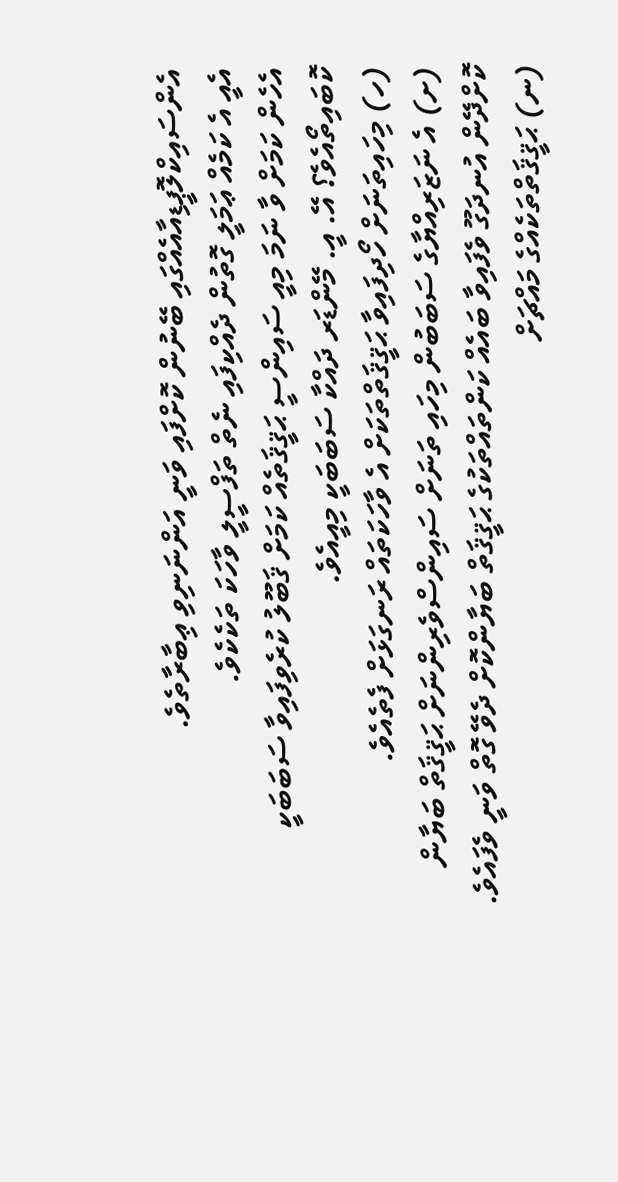އެންސައިކްލޮޕީޑިއާއެއްގައި ބޭނުން ކޮށްފައި ވަނީ އަންނަނިވި ޢިބާރާތެވެ.
އެއީ އެ ކަމެއް ޢަމަލީ ގޮތުން ދެއްކިފައި ނެތް ތަފްސީލީ ވާހަކަ ތަކެކެވެ.
އެހެން ކަމަށް ވާ ނަމަ މިއީ ސައިންސީ ޙަޤީޤަތެއް ކަމަށް ޤަބޫލު ކުރެވިފައިވާ ސަބަބަކީ ކޮބައިތޯއެވެ؟ އޭ. އީ. މޭންޑަރ ދައްކާ ސަބަބަކީ މިއީއެވެ.
(ހ) މިހައިތަނަށް ހޯދިފައިވާ ޙަޤީޤަތްތަކަށް އެ ވާހަކަތައް ރަނގަޅަށް ފެތެއެވެ.
(ށ) އެ ނަޒަރިއްޔާގެ ސަބަބުން މިހައި ތަނަށް ސައިންސްވެރިންނަށް ޙަޤީޤަތް ބަޔާން ކޮށްދޭން އުނދަގޫ ވެފައިވާ ބައެއް ކަންތައްތަކުގެ ޙަޤީޤަތް ބަޔާންކޮށް ދެވޭ ގޮތް ވަނީ ވެފައެވެ.
(ނ) ޙަޤީޤަތްތަކެއްގެ މައްޗަށް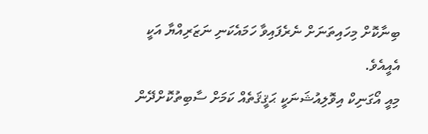ބިނާކޮށް މިހައިތަނަށް ނެރެފައިވާ ހަމައެކަނި ނަޒަރިއްޔާ އަކީ އެއީއެވެ.
މިއީ އޯގަނިކް އިވޮލިއުޝަނަކީ ޙަޤީޤަތެއް ކަމަށް ސާބިތުކޮށްދޭން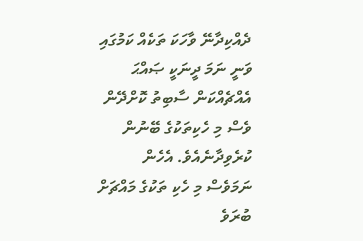ދެއްކިދާނޭ ވާހަކަ ތަކެއް ކަމުގައި ވަނީ ނަމަ ދީނަކީ ޞައްޙަ އެއްޗެއްކަން ސާބިތު ކޮށްދޭން ވެސް މި ހެކިތަކުގެ ބޭނުން ކުރެވިދާނެއެވެ. އެހެން ނަމަވެސް މި ހެކި ތަކުގެ މައްޗަށް ބުރަވެ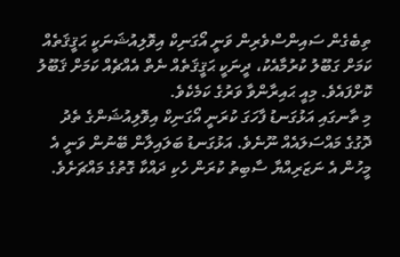ތިބެގެން ސައިންސްވެރިން ވަނީ އޯގަނިކް އިވޮލިއުޝަނަކީ ޙަޤީޤަތެއް ކަމަށް ގަބޫލު ކުރުމާއެކު، ދީނަކީ ޙަޤީޤަތެއް ނެތް އެއްޗެއް ކަމަށް ޤަބޫލު ކޮށްފައެވެ. މިއީ ޙައިރާންވާ ވަރުގެ ކަމެކެވެ.
މި ތާނގައި އަޅުގަނޑު ފާހަގަ ކުރަނީ އޯގަނިކް އިވޮލިއުޝަންގެ ތެދު ދޮގުގެ މައްސަލައެއް ނޫނެވެ. އަޅުގަނޑު ބަލައިލާން ބޭނުން ވަނީ އެ މީހުން އެ ނަޒަރިއްޔާ ސާބިތު ކުރަން ހެކި ދައްކާ ގޮތުގެ މައްޗަށެވެ.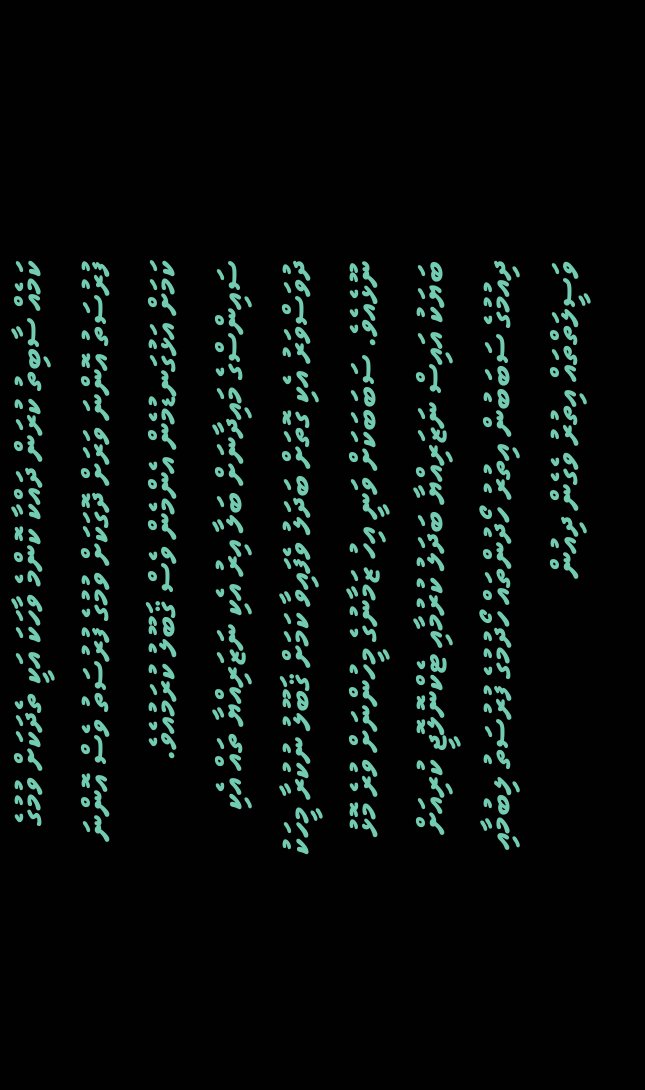ކަމެއް ސާބިތު ކުރަން ދައްކާ ކޮންމެ ވާހަކަ އަކީ ތެދަކަށް ވުމުގެ ފުރުސަތު އޮންނަ ވަރަށް ދޮގަކަށް ވުމުގެ ފުރުސަތު ވެސް އޮންނަ ކަމަށް އަޅުގަނޑުމެން އެންމެން ވެސް ޤަބޫލު ކުރަމުއެވެ. ސައިންސްގެ މައިދާނަށް ބަލާ އިރު އެކި ނަޒަރިއްޔާ ތައް އެކި ދުވަސްވަރު އެކި ގޮތަށް ބަދަލު ވެފައިވާ ކަމަށް ޤަބޫލު ނުކުރާ މީހަކު ނޫޅެއެވެ. ސަބަބަކަށް ވަނީ އިހު ޒަމާނުގެ މީހުންނަށް ވުރެ މޮޅު ބަޔަކު އައިސް ނަޒަރިއްޔާ ބަދަލު ކުރުމާއި ޓެކްނޮލޮޖީ ކުރިއަށް ދިއުމުގެ ސަބަބުން އިތުރު ހޯދުންތައް ހޯދުމުގެ ފުރުސަތު ލިބުމާއި ވަސީލަތްތައް އިތުރު ވެގެން ދިއުން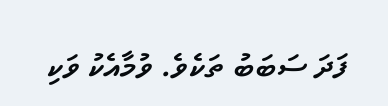ފަދަ ސަބަބު ތަކެވެ. ވުމާއެކު ވަކި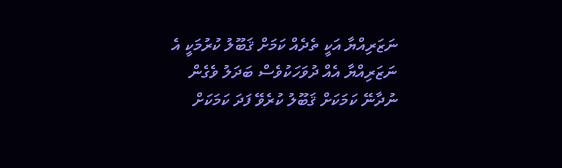ނަޒަރިއްޔާ އަކީ ތެދެއް ކަމަށް ޤަބޫލު ކުރުމަކީ އެ ނަޒަރިއްޔާ އެއް ދުވަހަކުވެސް ބަދަލު ވެގެން ނުދާނޭ ކަމަކަށް ޤަބޫލު ކުރެވޭ ފަދަ ކަމަކަށް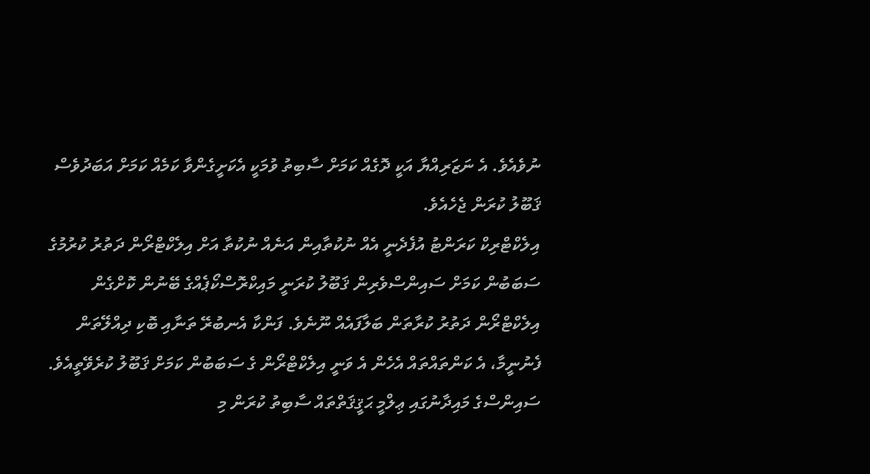ނުވެއެވެ. އެ ނަޒަރިއްޔާ އަކީ ދޮގެއް ކަމަށް ސާބިތު ވުމަކީ އެކަށީގެންވާ ކަމެއް ކަމަށް އަބަދުވެސް ޤަބޫލު ކުރަން ޖެހެއެވެ.
އިލެކްޓްރިކް ކަރަންޓު އުފެދެނީ އެއް ނުކުތާއިން އަނެއް ނުކުތާ އަށް އިލެކްޓްރޯން ދަތުރު ކުރުމުގެ ސަބަބުން ކަމަށް ސައިންސްވެރިން ޤަބޫލު ކުރަނީ މައިކްރޮސްކޯޕެއްގެ ބޭނުން ކޮށްގެން އިލެކްޓްރޯން ދަތުރު ކުރާތަން ބަލާފައެއް ނޫނެވެ. ފަންކާ އެނބުރޭ ތަނާއި ބޮކި ދިއްލޭތަން ފެނުނީމާ، އެ ކަންތައްތައް އެހެން އެ ވަނީ އިލެކްޓްރޯން ގެ ސަބަބުން ކަމަށް ޤަބޫލު ކުރެވޭތީއެވެ.
ސައިންސްގެ މައިދާނުގައި ޢިލްމީ ޙަޤީޤަތްތައް ސާބިތު ކުރަން މި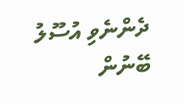ދެންނެވި އުސޫލު ބޭނުން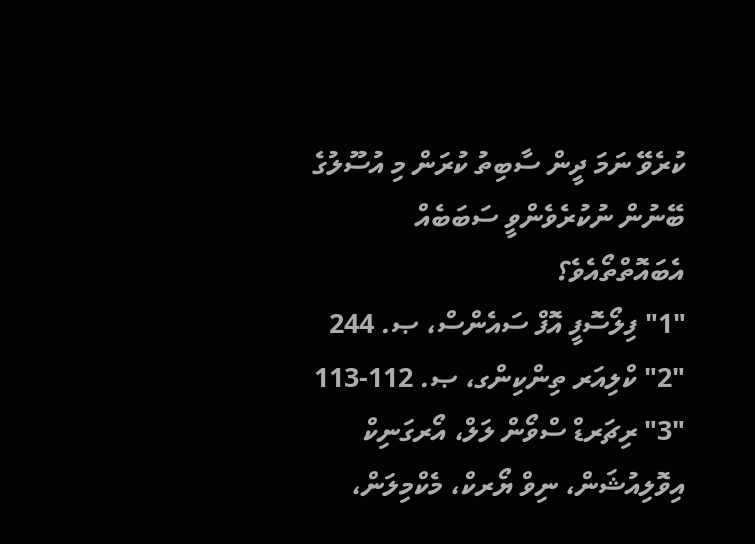ކުރެވޭ ނަމަ ދީން ސާބިތު ކުރަން މި އުސޫލުގެ ބޭނުން ނުކުރެވެންވީ ސަބަބެއް އެބައޮތްތޯއެވެ؟
"1" ފިލޯސޮފީ އޮފް ސައެންސް، ޞ. 244
"2" ކްލިއަރ ތިންކިންގ، ޞ. 112-113
"3" ރިޗަރޑް ސްވޯން ލަލް، އޯރގަނިކް އިވޮލިއުޝަން، ނިވް ޔޯރކް، މެކްމިލަން،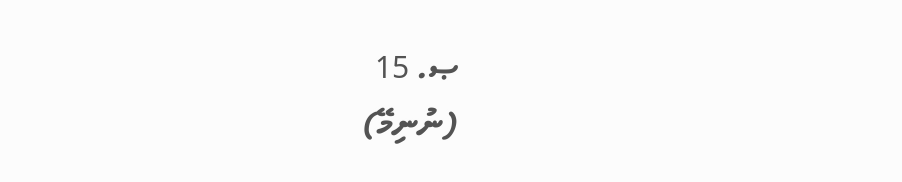ޞ. 15
(ނުނިމޭ)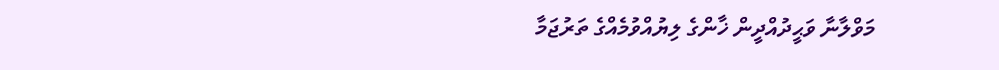މަވްލާނާ ވަޙީދުއްދީން ޚާންގެ ލިޔުއްވުމެއްގެ ތަރުޖަމާ